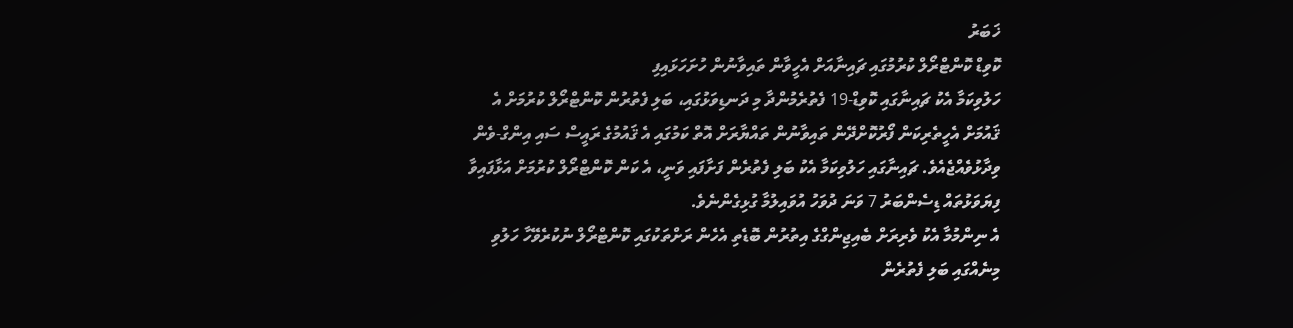ޚަބަރު
ކޮވިޑް ކޮންޓްރޯލް ކުރުމުގައި ޗައިނާއަށް އެހީވާން ތައިވާނުން ހުށަހަޅައިފި
ހަލުވިކަމާ އެކު ޗައިނާގައި ކޮވިޑް-19 ފެތުރެމުންދާ މި ދަނޑިވަޅުގައި، ބަލި ފެތުރުން ކޮންޓްރޯލް ކުރުމަށް އެ ޤައުމަށް އެހީތެރިކަން ފޯރުކޮށްދޭން ތައިވާނުން ތައްޔާރަށް އޮތް ކަމުގައި އެ ޤައުމުގެ ރައީސް ސައި އިންގް-ވެން ވިދާޅުވެއްޖެއެވެ. ޗައިނާގައި ހަލުވިކަމާ އެކު ބަލި ފެތުރެން ފަށާފައި ވަނީ، އެ ކަން ކޮންޓްރޯލް ކުރުމަށް އަޅާފައިވާ ފިޔަވަޅުތައް ޑިސެންބަރު 7 ވަނަ ދުވަހު އުވައިލުމާ ގުޅިގެންނެވެ.
އެ ނިންމުމާ އެކު ވެރިރަށް ބެއިޖިންގްގެ އިތުރުން ބޮޑެތި އެހެން ރަށްތަކުގައި ކޮންޓްރޯލް ނުކުރެވޭހާ ހަލުވި މިނެއްގައި ބަލި ފެތުރެން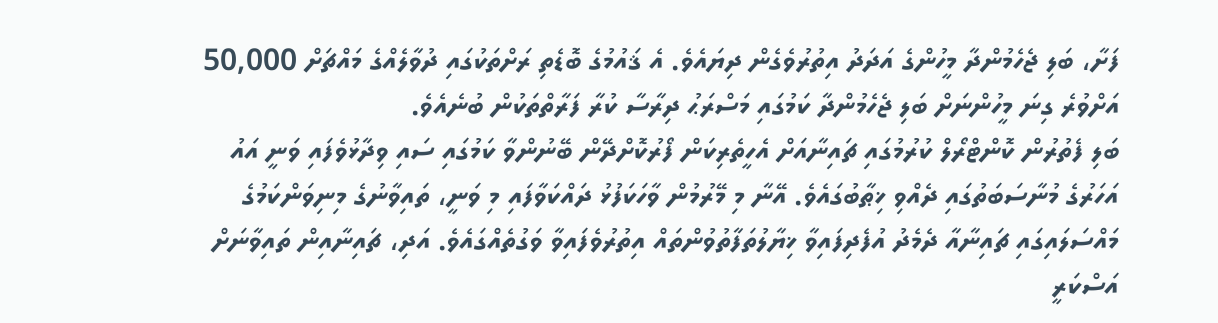ފަށާ، ބަލި ޖެހެމުންދާ މީހުންގެ އަދަދު އިތުރުވެގެން ދިޔައެވެ. އެ ޤައުމުގެ ބޮޑެތި ރަށްތަކުގައި ދުވާލެއްގެ މައްޗަށް 50,000 އަށްވުރެ ގިނަ މީހުންނަށް ބަލި ޖެހެމުންދާ ކަމުގައި މަސްރަޙު ދިރާސާ ކުރާ ފަރާތްތަކުން ބުނެއެވެ.
ބަލި ފެތުރުން ކޮންޓްރޯލް ކުރުމުގައި ޗައިނާއަށް އެހީތެރިކަން ފޯރުކޮށްދޭން ބޭނުންވާ ކަމުގައި ސައި ވިދާޅުވެފައި ވަނީ އައު އަހަރުގެ މުނާސަބަތުގައި ދެއްވި ޚިޠާބުގައެވެ. އޭނާ މި މޭރުމުން ވާހަކަފުޅު ދައްކަވާފައި މި ވަނީ، ތައިވާނުގެ މިނިވަންކަމުގެ މައްސަލައިގައި ޗައިނާއާ ދެމެދު އުފެދިފައިވާ ޚިޔާލުތަފާތުވުންތައް އިތުރުވެފައިވާ ވަގުތެއްގައެވެ. އަދި، ޗައިނާއިން ތައިވާނަށް އަސްކަރީ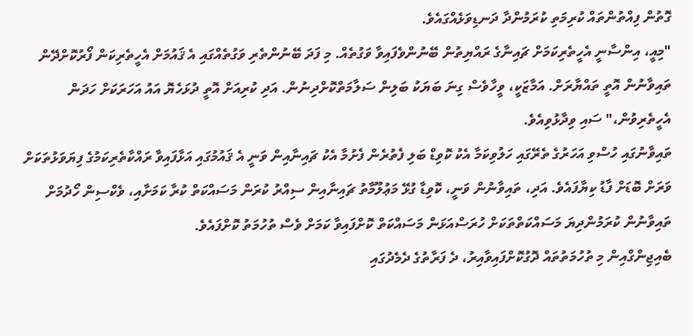ގޮތުން ފިއްތުންތައް ކުރިމަތި ކުރަމުންދާ ދަނޑިވަޅެއްގައެވެ.
"މިއީ، އިންސާނީ އެހީތެރިކަމަށް ޗައިނާގެ ރައްޔިތުން ބޭނުންވެފައިވާ ވަގުތެއް. މި ފަދަ ބޭނުންތެރި ވަގުތެއްގައި އެ ޤައުމަށް އެހީތެރިކަން ފޯރުކޮށްދޭން ތައިވާނުން އޮތީ ތައްޔާރަށް. އަމާޒަކީ، ވީހާވެސް ގިނަ ބަޔަކު ބަލިން ސަލާމަތްކޮށްދިނުން. އަދި ކުރިއަށް އޮތީ ދުޅަހެޔޮ އައު އަހަރަކަށް ހަދަން އެހީތެރިވުން،" ސައި ވިދާޅުވިއެވެ.
ތައިވާނުގައި ހުސްވި އަހަރުގެ ތެރޭގައި ހަލުވިކަމާ އެކު ކޮވިޑް ބަލި ފެތުރެން ފެށުމާ އެކު ޗައިނާއިން ވަނީ އެ ޤައުމުގައި އަޅާފައިވާ ރައްކާތެރިކަމުގެ ފިޔަވަޅުތަކަށް ވަރަށް ބޮޑަށް ފާޑު ކިޔާފައެވެ. އަދި، ތައިވާނުން ވަނީ، ކޮވިޑާ ގުޅޭ މަޢުލޫމާތު ޗައިނާއިން ސިއްރު ކުރަން މަސައްކަތް ކުރާ ކަމަށާއި، ވެކްސިން ހޯދުމަށް ތައިވާނުން ކުރަމުންދިޔަ މަސައްކަތްތަކަށް ހުރަސްއަޅަން މަސައްކަތް ކޮށްފައިވާ ކަމަށް ވެސް ތުހުމަތު ކޮށްފައެވެ.
ބެއިޖިންގްއިން މި ތުހުމަތުތައް ދޮގުކޮށްފައިވާއިރު، ދެ ފަރާތުގެ ދެމެދުގައި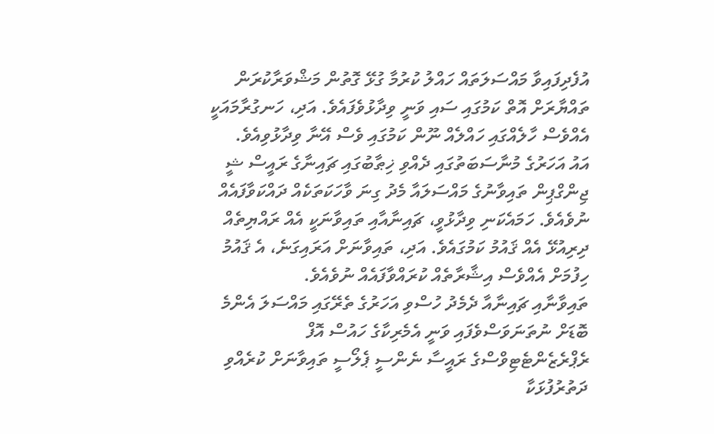އުފެދިފައިވާ މައްސަލަތައް ހައްލު ކުރުމާ ގުޅޭ ގޮތުން މަޝްވަރާކުރަން ތައްޔާރަށް އޮތް ކަމުގައި ސައި ވަނީ ވިދާޅުވެފައެވެ. އަދި، ހަނގުރާމައަކީ އެއްވެސް ހާލެއްގައި ހައްލެއް ނޫން ކަމުގައި ވެސް އޭނާ ވިދާޅުވިއެވެ.
އައު އަހަރުގެ މުނާސަބަތުގައި ދެއްވި ޚިޠާބުގައި ޗައިނާގެ ރައީސް ޝީ ޖިންގްޕިން ތައިވާނުގެ މައްސަލައާ މެދު ގިނަ ވާހަކަތަކެއް ދައްކަވާފައެއް ނުވެއެވެ. ހަމައެކަނި ވިދާޅުވީ، ޗައިނާއާއި ތައިވާނަކީ އެއް ރައްޔިތެއް ދިރިއުޅޭ އެއް ޤައުމު ކަމުގައެވެ. އަދި، ތައިވާނަށް އަރައިގަނެ، އެ ޤައުމު ހިފުމަށް އެއްވެސް އިޝާރާތެއް ކުރައްވާފައެއް ނުވެއެވެ.
ތައިވާނާއި ޗައިނާއާ ދެމެދު ހުސްވި އަހަރުގެ ތެރޭގައި މައްސަލަ އެންމެ ބޮޑަށް ނުތަނަވަސްވެފައި ވަނީ އެމެރިކާގެ ހައުސް އޮފް ރެޕްރެޒެންޓެޓިވްސްގެ ރައީސާ ނެންސީ ޕެލޯސީ ތައިވާނަށް ކުރެއްވި ދަތުރުފުޅަކާ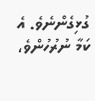ގުޅިގެންނެވެ. އެ ކަމާ ނުރުހުންވެ،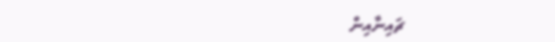ޗައިނާއިން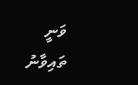ވަނީ ތައިވާނު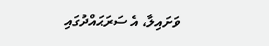ވަށައިލާ، އެ ސަރަޙައްދުގައި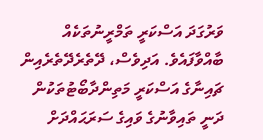ވަރުގަދަ އަސްކަރީ ތަމްރީނުތަކެއް ބާއްވާފައެވެ. އަދިވެސް، ދޭތެރެދޭތެރެއިން ޗައިނާގެ އަސްކަރީ މަތިންދާބޯޓުތަކުން ދަނީ ތައިވާނުގެ ވައިގެ ސަރަޙައްދަށް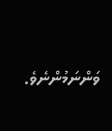ވަންނަމުންނެވެ.